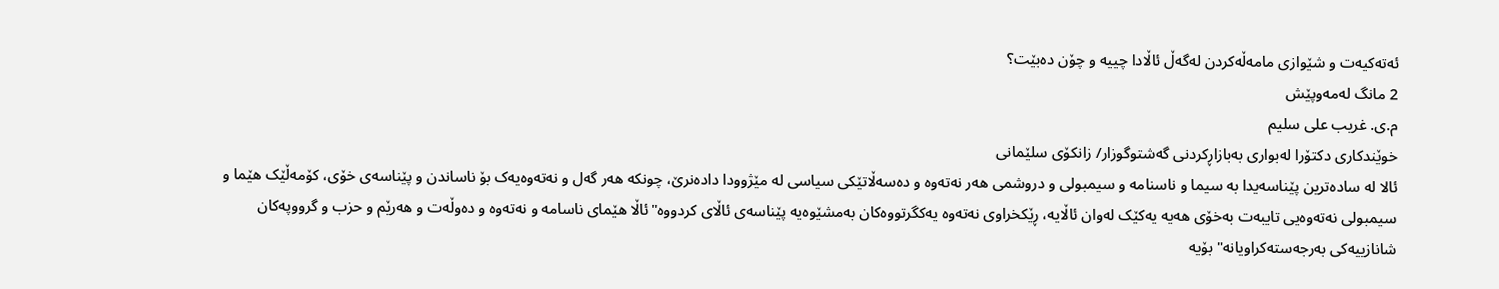ئەتەکیەت و شێوازی مامەڵەکردن لەگەڵ ئاڵادا چییە و چۆن دەبێت؟
2 مانگ لەمەوپێش
م.ی. غریب علی سلیم
خوێندکاری دکتۆرا لەبواری بەبازاڕکردنی گەشتوگوزار/ زانکۆی سلێمانی
ئالا لە سادەترین پێناسەیدا بە سیما و ناسنامە و سیمبولی و دروشمی هەر نەتەوە و دەسەڵاتێکی سیاسی لە مێژوودا دادەنرێ، چونکە هەر گەل و نەتەوەیەک بۆ ناساندن و پێناسەی خۆی، کۆمەڵێک هێما و سیمبولی نەتەوەیی تایبەت بەخۆی هەیە یەکێک لەوان ئاڵایە، ڕێکخراوی نەتەوە یەکگرتووەکان بەمشێوەیە پێناسەی ئاڵای کردووە"ئاڵا هێمای ناسامە و نەتەوە و دەوڵەت و هەرێم و حزب و گرووپەکان شانازییەکی بەرجەستەکراویانە" بۆیە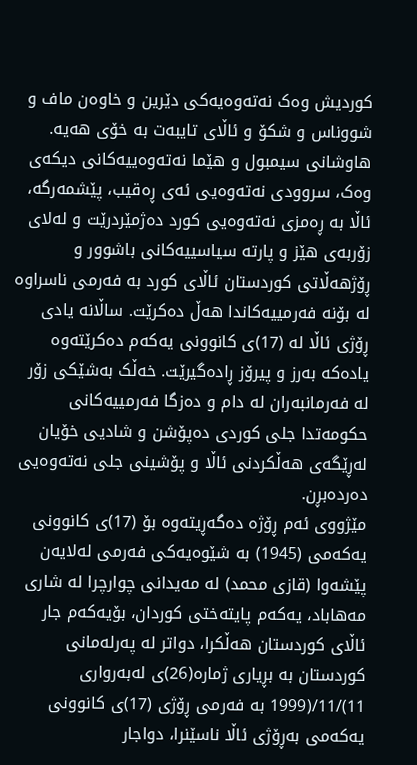کوردیش وەک نەتەوەیەکی دێرین و خاوەن ماف و شووناس و شکۆ و ئاڵای تایبەت بە خۆی هەیە.
هاوشانی سیمبول و هێما نەتەوەییەکانی دیکەی وەک، سروودی نەتەوەیی ئەی ڕەقیب، پێشمەرگە، ئاڵا بە ڕەمزی نەتەوەیی کورد دەژمێردرێت و لەلای زۆربەی هێز و پارتە سیاسییەکانی باشوور و ڕۆژهەڵاتی کوردستان ئاڵای کورد بە فەرمی ناسراوە لە بۆنە فەرمییەکاندا هەڵ دەکرێت. ساڵانە یادی ڕۆژی ئاڵا لە (17)ی کانوونی یەکەم دەکرێتەوە یادەکە بەرز و پیرۆز ڕادەگیرێت. خەڵک بەشێکی زۆر لە فەرمانبەران لە دام و دەزگا فەرمییەکانی حکومەتدا جلی کوردی دەپۆشن و شادیی خۆیان لەڕێگەی هەڵکردنی ئاڵا و پۆشینی جلی نەتەوەیی دەردەبڕن.
مێژووی ئەم ڕۆژە دەگەڕیتەوە بۆ (17)ی کانوونی یەکەمی (1945) بە شێوەیەکی فەرمی لەلایەن پێشەوا (قازی محمد) لە مەیدانی چوارچرا لە شاری مەهاباد، یەکەم پایتەختی کوردان، بۆیەکەم جار ئاڵای کوردستان هەڵکرا، دواتر لە پەرلەمانی کوردستان بە بڕیاری ژمارە(26)ی لەبەرواری 11)/11/(1999 بە فەرمی ڕۆژی (17)ی کانوونی یەکەمی بەڕۆژی ئاڵا ناسێنرا، دواجار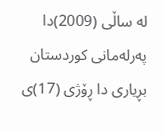لە ساڵی (2009)دا پەرلەمانی کوردستان بڕیاری دا ڕۆژی (17)ی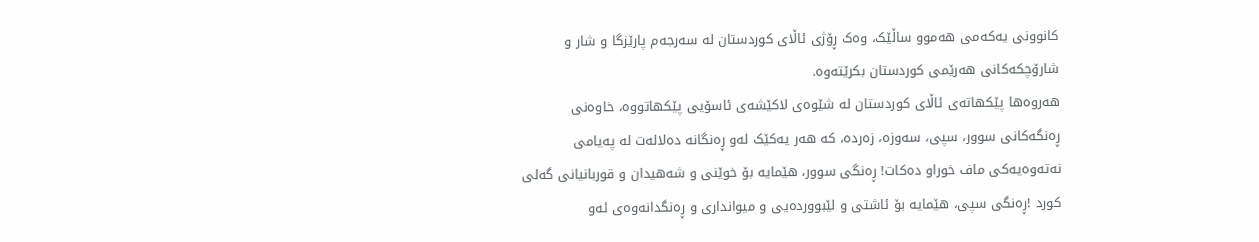کانوونی یەکەمی ھەموو ساڵێک، وەک ڕۆژی ئاڵای کوردستان لە سەرجەم پارێزگا و شار و شارۆچکەکانی ھەرێمی کوردستان بکرێتەوە.
هەروەها پێکهاتەی ئاڵای کوردستان لە شێوەی لاکێشەی ئاسۆیی پێکھاتووە، خاوەنی ڕەنگەکانی سوور، سپی، سەوزە، زەردە، کە هەر یەکێک لەو ڕەنگانە دەلالەت لە پەیامی نەتەوەیەکی ماف خوراو دەکات! ڕەنگی سوور، هێمایە بۆ خوێنی و شەهیدان و قوربانیانی گەلی کورد !ڕەنگی سپی، هێمایە بۆ ئاشتی و لێبووردەیی و میوانداری و ڕەنگدانەوەی ئەو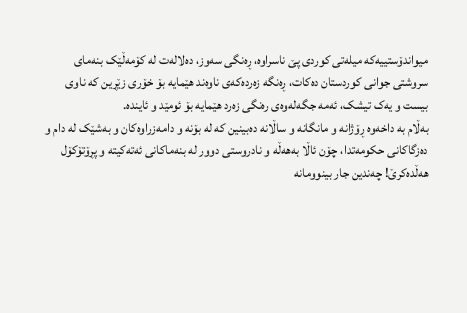میواندۆستییەکە میلەتی کوردی پێ ناسراوە، ڕەنگی سەوز، دەلالەت لە کۆمەڵێک بنەمای سروشتی جوانی کوردستان دەکات، ڕەنگە زەردەکەی ناوەند هێمایە بۆ خۆری زێڕین کە ناوی بیست و یەک تیشک، ئەمە جگەلەوەی رەنگی زەرد هێمایە بۆ ئومێد و ئایندە.
بەڵام بە داخەوە ڕۆژانە و مانگانە و ساڵانە دەبینین کە لە بۆنە و دامەزراوەکان و بەشێک لە دام و دەزگاکانی حکومەتدا، چۆن ئاڵا بەهەڵە و نادروستی دوور لە بنەماکانی ئەتەکیتە و پڕۆتۆکۆل هەڵدەکرێ! چەندین جار بینوومانە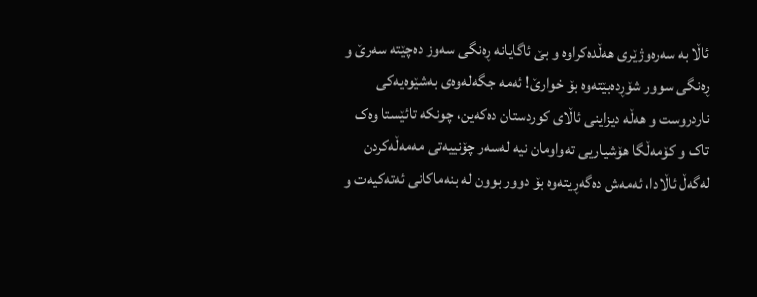ئاڵا بە سەرەوژێری هەڵدەکراوە و بێ ئاگایانە ڕەنگی سەوز دەچێتە سەرێ و ڕەنگی سوور شۆڕدەبێتەوە بۆ خوارێ! ئەمە جگەلەوەی بەشێوەیەکی ناردروست و هەڵە دیزاینی ئاڵای کوردستان دەکەین، چونکە تائێستا وەک تاک و کۆمەڵگا هۆشیاریی تەواومان نیە لەسەر چۆنییەتی مەمەڵەکردن لەگەڵ ئاڵادا، ئەمەش دەگەڕیتەوە بۆ دوور بوون لە بنەماکانی ئەتەکیەت و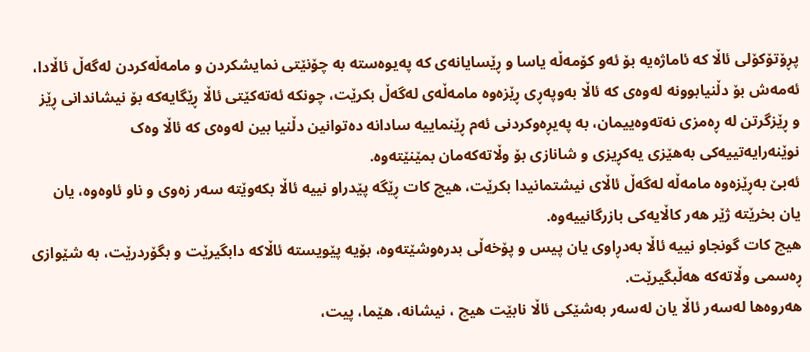پڕۆتۆکۆلی ئاڵا کە ئاماژەیە بۆ ئەو کۆمەڵە یاسا و ڕێسایانەی کە پەیوەستە بە چۆنێتی نمایشکردن و مامەڵەکردن لەگەڵ ئاڵادا، ئەمەش بۆ دڵنیابوونە لەوەی کە ئاڵا بەوپەڕی ڕێزەوە مامەڵەی لەگەڵ بکرێت، چونکە ئەتەکێتی ئاڵا ڕێگایەکە بۆ نیشاندانی ڕێز و ڕێزگرتن لە ڕەمزی نەتەوەییمان، بە پەیڕەوکردنی ئەم ڕێنماییە سادانە دەتوانین دڵنیا بین لەوەی کە ئاڵا وەک نوێنەرایەتییەکی بەهێزی یەکڕیزی و شانازی بۆ وڵاتەکەمان بمێنێتەوە.
ئەبێ بەڕێزەوە مامەڵە لەگەڵ ئاڵای نیشتمانیدا بکرێت، هیچ کات ڕێگە پێدراو نییە ئاڵا بکەوێتە سەر زەوی و ناو ئاوەوە، یان یان بخرێتە ژێر هەر کاڵایەکی بازرگانییەوە.
هیچ کات گونجاو نییە ئاڵا بەدڕاوی یان پیس و پۆخەڵی بدرەوشێتەوە، بۆیە پێویستە ئاڵاکە دابگیرێت و بگۆردرێت، بە شێوازی ڕەسمی وڵاتەکە هەڵبگیرێت.
هەروەها لەسەر ئاڵا یان لەسەر بەشێکی ئاڵا نابێت هیچ ، نیشانە، هێما، پیت،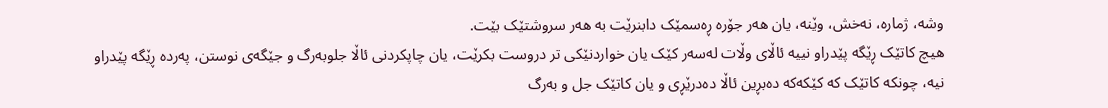وشە، ژمارە، نەخش، وێنە، یان هەر جۆرە ڕەسمێک دابنرێت بە هەر سروشتێک بێت.
هیچ کاتێک ڕێگە پێدراو نییە ئاڵای وڵات لەسەر کێک یان خواردنێکی تر دروست بکرێت، یان چاپکردنی ئاڵا جلوبەرگ و جێگەی نوستن، پەردە ڕێگە پێدراو نیە، چونکە کاتێک کە کێکەکە دەبڕین ئاڵا دەدرێڕی و یان کاتێک جل و بەرگ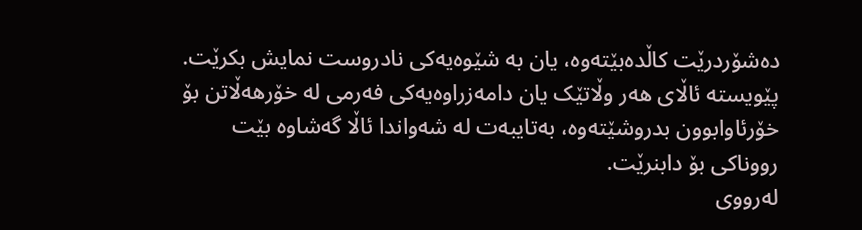دەشۆردرێت کاڵدەبێتەوە، یان بە شێوەیەکی نادروست نمایش بکرێت.
پێویستە ئاڵای هەر وڵاتێک یان دامەزراوەیەکی فەرمی لە خۆرهەڵاتن بۆ خۆرئاوابوون بدروشێتەوە، بەتایبەت لە شەواندا ئاڵا گەشاوە بێت رووناکی بۆ دابنرێت.
لەرووی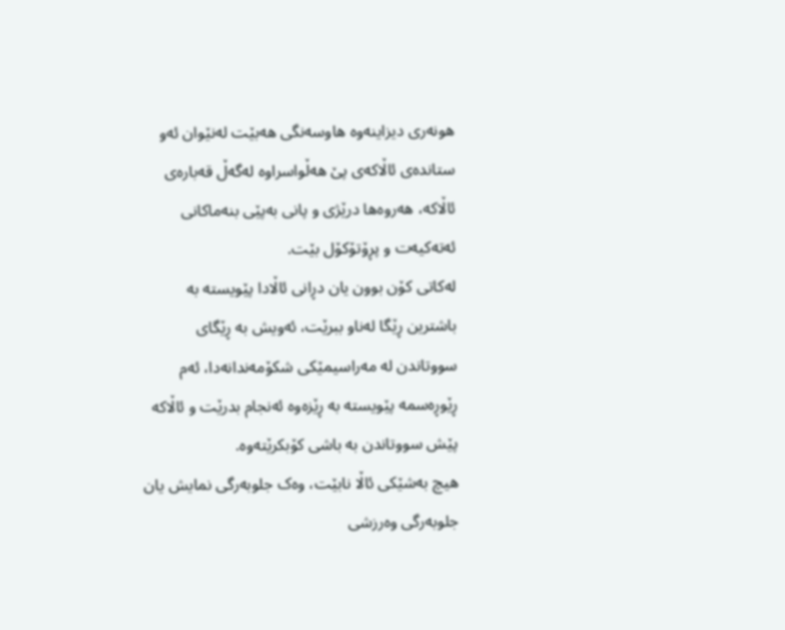هونەری دیزاینەوە هاوسەنگی هەبێت لەنێوان ئەو ستاندەی ئاڵاکەی پێ هەڵواسراوە لەگەڵ قەبارەی ئاڵاکە، هەروەها درێژی و پانی بەپێی بنەماکانی ئەتەکیەت و پڕۆتۆکۆل بێت.
لەکاتی کۆن بوون یان دڕانی ئاڵادا پێویستە بە باشترین ڕێگا لەناو ببرێت، ئەویش بە ڕێگای سووتاندن لە مەراسیمێکی شکۆمەندانەدا، ئەم ڕێوڕەسمە پێویستە بە ڕێزەوە ئەنجام بدرێت و ئاڵاکە پێش سووتاندن بە باشی کۆبکرێتەوە.
هیچ بەشێکی ئاڵا نابێت، وەک جلوبەرگی نمایش یان جلوبەرگی وەرزشی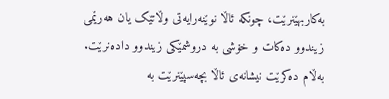بەکاربهێنرێت، چونکە ئاڵا نوێنەرایەتی وڵاتێک یان هەرێمی زیندوو دەکات و خۆشی بە دروشمێکی زیندوو دادەنرێت. بەڵام دەکرێت نیشانەی ئاڵا بچەسپێنرێت بە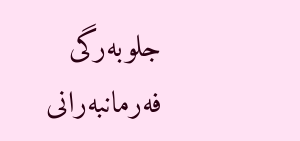جلوبەرگی فەرمانبەرانی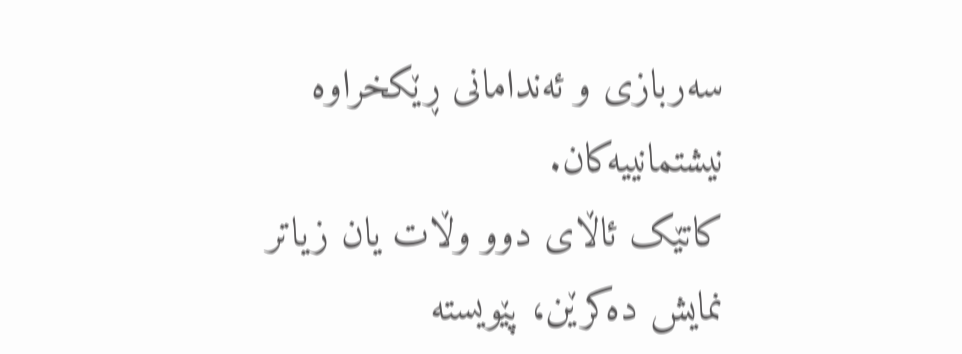سەربازی و ئەندامانی ڕێکخراوە نیشتمانییەکان.
کاتێک ئاڵای دوو وڵات یان زیاتر نمایش دەکرێن، پێویستە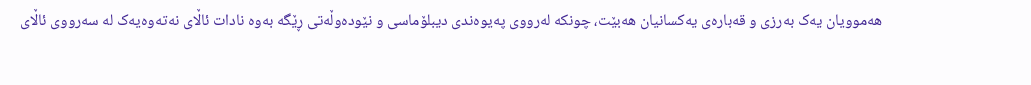هەموویان یەک بەرزی و قەبارەی یەکسانیان هەبێت، چونکە لەرووی پەیوەندی دیبلۆماسی و نێودەوڵەتی ڕێگە بەوە نادات ئاڵای نەتەوەیەک لە سەرووی ئاڵای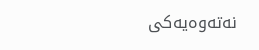نەتەوەیەکی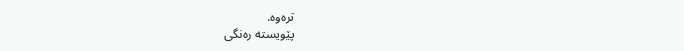ترەوە.
پێویستە رەنگی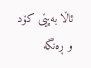ئاڵا بەپێی کۆد و ڕەنگە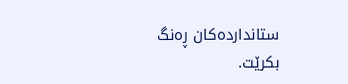ستانداردەکان ڕەنگ بکرێت.